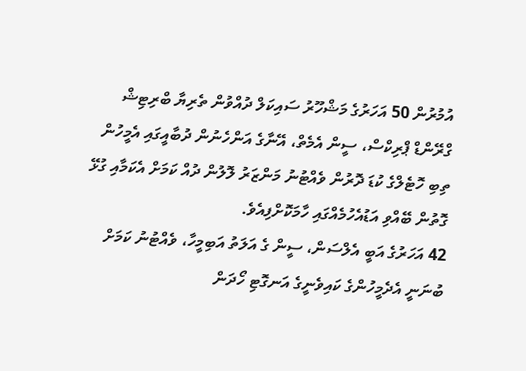އުމުރުން 50 އަހަރުގެ މަޝްހޫރު ސައިކަލް ދުއްވުން ތެރިޔާ ބްރިޓިޝް ގްރޭންޑް ޕްރިކްސް، ސީން އެމެތް، އޭނާގެ އަންހެނުން ދުބާއީގައި އެމީހުން ތިބި ހޮޓެލްގެ ކުޑަ ދޮރުން ވެއްޓުނު މަންޒަރު ލޮލުން ދުއް ކަމަށް އެކަމާއި ގުޅޭ ގޮތުން ބޭއްވި އަޑުއެހުމެއްގައި ހާމަކޮށްފިއެވެ.
42 އަހަރުގެ އަބީ އެލްސަން، ސީން ގެ އަލަތު އަބިމީހާ، ވެއްޓުނު ކަމަށް ބުނަނީ އެދެމީހުންގެ ކައިވެނީގެ އަނގޮޓި ހޯދަން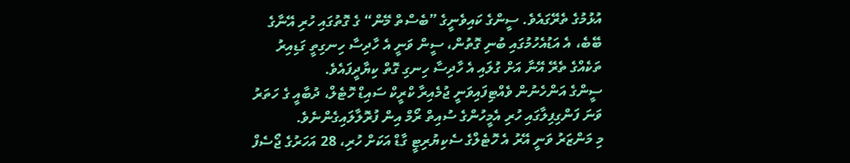އުޅުމުގެ ތެރޭގައެވެ. ސީންގެ ކައިވެނީގެ ”ބެސްތް މޭން“ ގެ ގޮތުގައި ހުރި އޭނާގެ ބޭބެ، އެ އަޑުއެހުމުގައި ބުނި ގޮތުން، ސީން ވަނީ އެ ހާދިސާ ހިނގިތީ ގަޑިއިރު ތަކެއްގެ ތެރޭ އޭނާ އަށް ގުލައި އެ ހާދިސާ ހިނގި ގޮތް ކިޔާދީފައެވެ.
ސީންގެ އަންހެނުން ވެއްޓިފައިވަނީ ޖުމެއިރާ ކްރީކް ސައިޑް ހޮޓެލް، ދުބާއީ ގެ ހަތަރު ވަނަ ފަންގިފިލާގައި ހުރި އެމީހުންގެ ސުއިތް ރޯމް އިން ފުރޮލާލައިގެންނެވެ.
މި މަންޒަރު ވަނީ އޭރު އެ ހޮޓެލްގެ ސެކިޔުރިޓީ ގާޑް އަކަށް ހުރި، 28 އަހަރުގެ ޖޯސެފް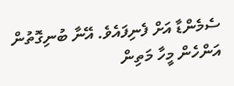ސެމެންޑާ އަށް ފެނިފައެވެ. އޭނާ ބުނިގޮތުން އަންހެން މީހާ މަތިން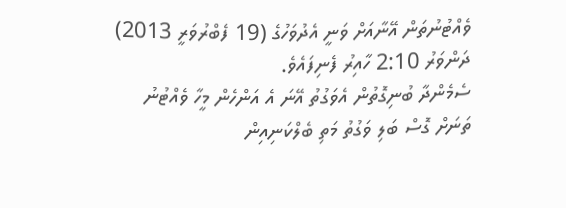ވެއްޓުނުތަން އޭނާއަށް ވަނީ އެދުވަހުގެ (19 ފެބްރުވަރީ 2013) ދަންވަރު 2:10 ހާއިރު ފެނިފައެވެ.
ސެމެންދާ ބުނިގޮތުން އެވަގުތު އޭނަ އެ އަންހެން މީހާ ވެއްޓުނު ތަނަށް ގޮސް ބަލި ވަގުތު މަތި ބެލްކަނިއިން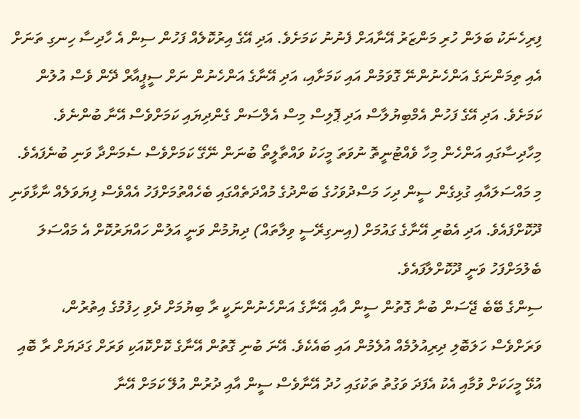ފިރިހެނަކު ބަލަން ހުރި މަންޒަރު އޭނާއަށް ފެނުނު ކަމަށެވެ. އަދި އޭގެ އިރުކޮލެއް ފަހުން ސިން އެ ހާދިސާ ހިނގި ތަނަށް އެއި ތިމަންނަގެ އަންހެނުންނޭ ގޮވަމުން އައި ކަމަށާއި، އަދި އޭނާގެ އަންހެނުން ނަށް ސީޕީއާރް ދޭން ވެސް އުލުން ކަމަށެވެ. އަދި އޭގެ ފަހުން އެމްބިޔުލާސް އަދި ޕޮލިސް މިސް އެލްސަން ގެންދިޔައި ކަމަށްވެސް އޭނާ ބުންނެވެ. މިހާދިސާގައި އަންހެން މިހާ ވެއްޓުނީތޮ ނުވަތަ މީހަކު ވައްތާލީތޯ ބުނަން ނޭގޭ ކަމަށްވެސް ސެމަންދާ ވަނި ބުނެފައެވެ.
މި މައްސަލައާއި ގުޅިގެން ސީން ދިހަ މަސްދުވަހުގެ ބަންދުގެ މުއްދަތެއްގައި ބެހެއްތުމަށްފަހު އެއްވެސް ފިޔަވަލެއް ނާޅާވަނި ދޫކޮށްފައެވެ. އަދި އެބުރި އޭނާގެ ގައުމަށް (އިނގިރޭސީ ވިލާތައް) ދިޔުމުން ވަނީ އަލުން ހައްޔަރުކޮށް އެ މައްސަލަ ބެލުމަށްފަހު ވަނީ ދޫކޮށްލާފައެވެ.
ސިންގެ ބޭބެ ޖޭސަން ބުނާ ގޮތުން ސީން އާއި އޭނާގެ އަންހެނުންނަކީ ރާ ބިޔުމަށް ދެވި ހިފުމުގެ އިތުރުން، ވަރަށްވެސް ހަލަބޮލި ދިރިއުލުމެއް އުލެމުން އައި ބައެކެވެ. އޭނަ ބުނި ގޮތުން އޭނާގެ ކޮށްކޮއަކި ވަރަށް ގަދަޔަށް ރާ ބޮއި އުޅޭ މީހަކަށް ވުމާއި އެކު އެފަދަ ވަގުތު ތަކުގައި ހުދު އޭނާވެސް ސީން އާއި ދުރުން އުލޭ ކަމަށް އޭނާ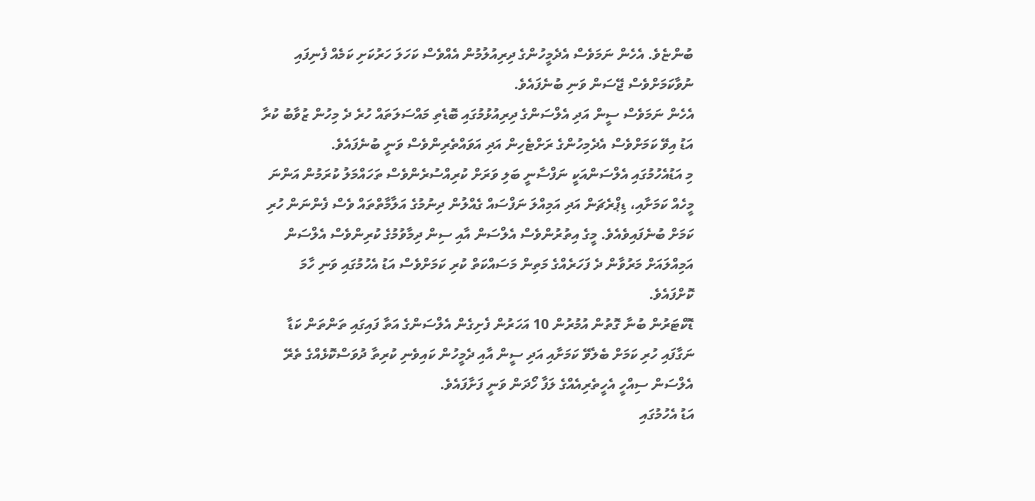ބުންޏެވެ. އެހެން ނަމަވެސް އެދެމީހުންގެ ދިރިއުލުމުން އެއްވެސް ކަހަލަ ހަރުކަށި ކަމެއް ފެނިފައި ނުވާކަމަށްވެސް ޖޭސަން ވަނި ބުނެފައެވެ.
އެހެން ނަމަވެސް ސީން އަދި އެލްސަންގެ ދިރިއުޅުމުގައި ބޮޑެތި މައްސަލަތައް ހުރެ ދެ މިހުން ޒުވާބު ކުރާ އަޑު އިވޭ ކަމަށްވެސް އެދެމިހުންގެ ރަށްޓެހިން އަދި އަވައްތެރިންވެސް ވަނީ ބުނެފައެވެ.
މި އަޑުއެހުމުގައި އެލްސަންއަކީ ނަފްސާނީ ބަލި ވަރަށް ކުރިއްސުރެންވެސް ތަހައްމަލު ކުރަމުން އަންނަ މީހެއް ކަމަށާއި، ޑިޕްރެޗަން އަދި އަމިއްލަ ނަފްސައް ގެއްލުން ދިނުމުގެ އަލާމާތްތައް ވެސް ފެންނަން ހުރި ކަމަށް ބުނެފައިވެއެވެ. މީގެ އިތުރުންވެސް އެލްސަން އާއި ސިން ދިމާވުމުގެ ކުރިންވެސް އެލްސަން އަމިއްލައަށް މަރުވާން ދެ ފަހަރެއްގެ މަތިން މަސައްކަތް ކުރި ކަމަށްވެސް އަޑު އެހުމުގައި ވަނި ހާމަ ކޮށްފައެވެ.
ޑޮކްޓަރުން ބުނާ ގޮތުން އުމުރުން 10 އަހަރުން ފެށިގެން އެލްސަންގެ އަތާ ފައިގައި ތަންތަން ކަޑާ ނަގާފައި ހުރި ކަމަށް ބެލެވޭ ކަމަށާއި އަދި ސީން އާއި ދެމީހުން ކައިވެނި ކުރިތާ ދުވަސްކޮޅެއްގެ ތެރޭ އެލްސަން ސިއްހީ އެހީތެރިއެއްގެ ލަފާ ހޯދަން ވަނީ ފަށާފައެވެ.
އަޑު އެހުމުގައި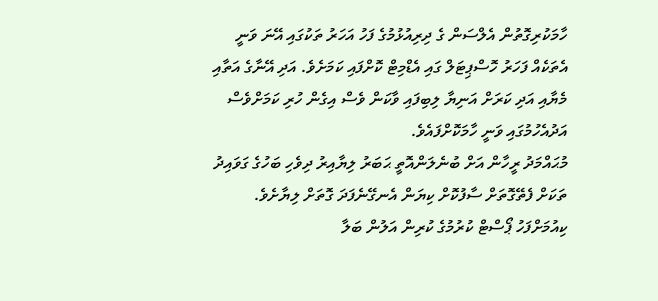ހާމަކުރިގޮތުން އެލްސަން ގެ ދިރިއުޅުމުގެ ފަހު އަހަރު ތަކުގައި އޭނަ ވަނީ އެތަކެއް ފަހަރު ހޮސްޕިޓަލް ގައި އެޑްމިޓް ކޮށްފައި ކަމަށެވެ. އަދި އޭނާގެ އަތާއި މެޔާއި އަދި ކަރަށް އަނިޔާ ލިބިފައި ވާކަން ވެސް އިގެން ހުރި ކަމަށްވެސް އަދުއެހުމުގައި ވަނީ ހާމަކޮށްފައެވެ.
މުޙައްމަދު ރީހާން އަށް ބުނެލަންއޮތީ ޙަބަރު ލިޔާއިރު ދިވެހި ބަހުގެ ގަވައިދު ތަކަށް ފެތޭގޮތަށް ސާފުކޮށް ކިޔަން އެނގޭނެފަދަ ގޮތަށް ލިޔާށެވެ. ކިއުމަށްފަހު ޕޯސްޓް ކުރުމުގެ ކުރިން އަލުން ބަލާ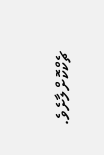ޗެކްކޮށްލާށެވެ.